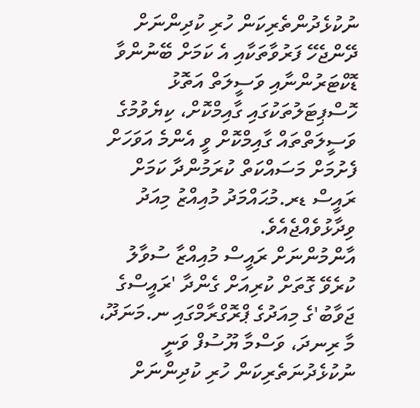ނުކުޅެދުންތެރިކަން ހުރި ކުދިންނަށް ދޭންޖެހޭ ފަރުވާތަކާއި އެ ކަމަށް ބޭނުންވާ ޑޮކްޓަރުންނާއި ވަސީލަތް އަތޮޅު ހޮސްޕިޓަލުތަކުގައި ގާއިމްކޮށް، ކިޔެވުމުގެ ވަސީލަތްތައް ގާއިމްކޮށް ވީ އެންމެ އަވަހަށް ފެށުމަށް މަސައްކަތް ކުރަމުންދާ ކަމަށް ރައީސް ޑރ.މުޙައްމަދު މުއިއްޒު މިއަދު ވިދާޅުވެއްޖެއެވެ.
އާންމުންނަށް ރައީސް މުއިއްޒާ ސުވާލު ކުރެވޭ ގޮތަށް ކުރިއަށް ގެންދާ 'ރައީސްގެ ޖަވާބު'ގެ މިއަދުގެ ޕްރޮގްރާމްގައި ނ.މަނަދޫ، މާ ރިނދަ، ވަސްމާ ޔޫސުފް ވަނީ ނުކުޅެދުނަތެރިކަން ހުރި ކުދިންނަށް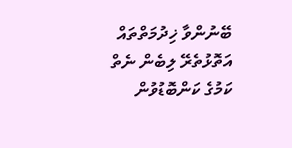ބޭނުންވާ ޚިދުމަތްތައް އަތޮޅުތެރޭ ލިބެން ނެތް ކަމުގެ ކަންބޮޑުވުން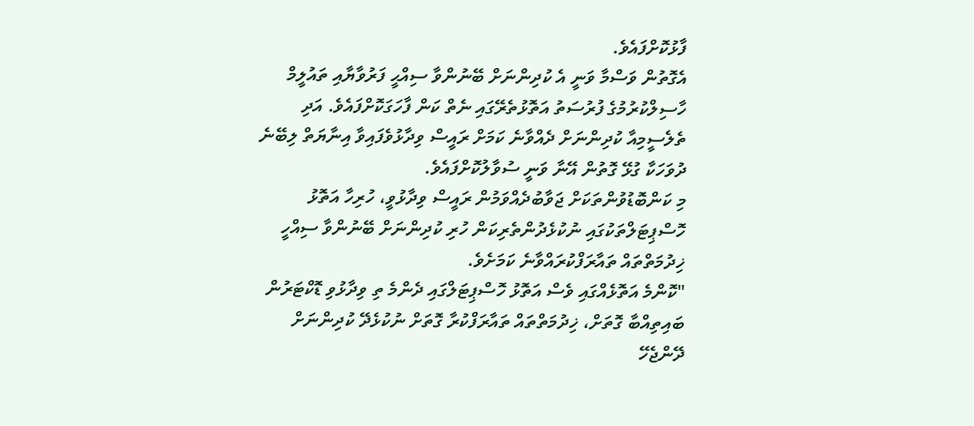ފާޅުކޮށްފައެވެ.
އެގޮތުން ވަސްމާ ވަނީ އެ ކުދިންނަށް ބޭނުންވާ ސިއްޙީ ފަރުވާޔާއި ތައުލީމް ހާސިލްކުރުމުގެ ފުރުސަތު އަތޮޅުތެރޭގައި ނެތް ކަން ފާހަގަކޮށްފައެވެ. އަދި ތެލެސީމިއާ ކުދިންނަށް ދެއްވާނެ ކަމަށް ރައީސް ވިދާޅުވެފައިވާ އިނާޔަތް ލިބޭނެ ދުވަހަކާ ގުޅޭ ގޮތުން އޭނާ ވަނީ ސުވާލުކޮށްފައެވެ.
މި ކަންބޮޑުވުންތަކަށް ޖަވާބުދެއްވަމުން ރައީސް ވިދާޅުވީ، ހުރިހާ އަތޮޅު ހޮސްޕިޓަލްތަކުގައި ނުކުޅެދުންތެރިކަން ހުރި ކުދިންނަށް ބޭނުންވާ ސިއްހީ ޚިދުމަތްތައް ތައާރަފްކުރައްވާނެ ކަމަށެވެ.
"ކޮންމެ އަތޮޅެއްގައި ވެސް އަތޮޅު ހޮސްޕިޓަލްގައި ދެންމެ ތި ވިދާޅުވި ޑޮކްޓަރުން ބައިތިއްބާ ގޮތަށް، ޚިދުމަތްތައް ތައާރަފްކުރާ ގޮތަށް ނުކުޅެދޭ ކުދިންނަށް ދޭންޖެހޭ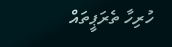ހުރިހާ ތެރަޕީތައް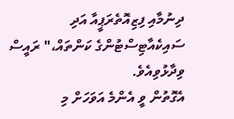ދިނުމާއި ފިޒިއޮތެރަޕީއާ އަދި ސައިކެއާޓިސްޓުންގެ ކަންތައް،" ރައީސް ވިދާޅުވިއެވެ.
އެގޮތުން ވީ އެންމެ އަވަހަށް މި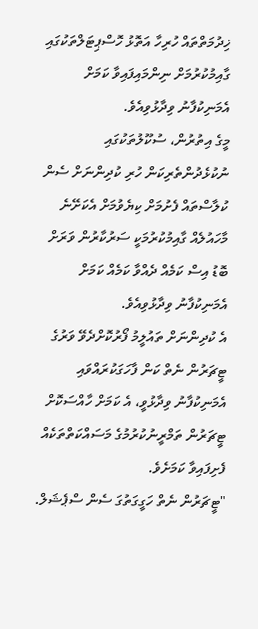ޚިދުމަތްތައް ހުރިހާ އަތޮޅު ހޮސްޕިޓަލްތަކުގައި ގާއިމުކުރުމަށް ނިންމައިފައިވާ ކަމަށް އެމަނިކުފާނު ވިދާޅުވިއެވެ.
މީގެ އިތުރުން، ސުކޫލުތަކުގައި ނުކުޅެދުންތެރިކަން ހުރި ކުދިންނަށް ސެން ކުލާސްތައް ފެށުމަށް ކިޔެވުމަށް އެކަށޭނެ މާހައުލެއް ގާއިމުކުރުމަކީ ސަރުކާރުން ވަރަށް ބޮޑު އިސް ކަމެއް ދެއްވާ ކަމެއް ކަމަށް އެމަނިކުފާނު ވިދާޅުވިއެވެ.
އެ ކުދިންނަށް ތައުލީމު ފޯރުކޮށްދެވޭ ވަރުގެ ޓީޗަރުން ނެތް ކަން ފާހަގަކުރައްވައި އެމަނިކުފާނު ވިދާޅުވީ، އެ ކަމަށް ހާއްސަކޮށް ޓީޗަރުން ތަމްރީނުކުރުމުގެ މަސައްކަތްތަކެއް ފެށިފައިވާ ކަމަށެވެ.
"ޓީޗަރުން ނެތް ހަގީގަތުގަ ސެން ސްޕެޝަލް.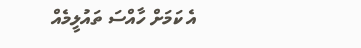އެ ކަމަށް ހާއްސަ ތައުލީމެއް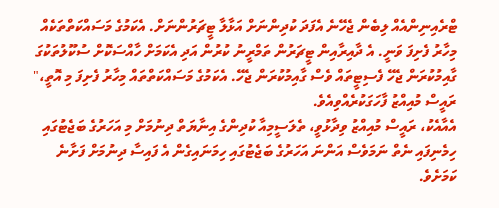ޓްރެއިނިންއެއް ލިބެން ޖެހޭނެ އެފަދަ ކުދިންނަށް އަޅާލާ ޓީޗަރުންނަށް. އެކަމުގެ މަސައްކަތްތަކެއް މިހާރު ފެށިފަ ވަނީ. އެ ދާއިރާއިން ޓީޗަރުން ތަމްރީނު ކުރުން އަދި އެކަމަށް ހާއްސަކޮށް ސުކޫލުތަކުގަ ގާއިމުކުރަން ޖެހޭ ފެސިޓީތައް ވެސް ގާއިމުކުރަން ޖެހޭ. އެކަމުގެ މަސައްކަތްތައް މިހާރު ފެށިފަ މި އޮތީ،" ރައީސް މުއިއްޒު ފާހަގަކުރެއްވިއެވެ.
އެއާއެކު، ރައީސް މުއިއްޒު ވިދާޅުވީ، ތެލަސީމިއާ ކުދިންގެ އިނާޔަތް ދިނުމަށް މި އަހަރުގެ ބަޖެޓުގައި ހިމެނިފައި ނެތް ނަމަވެސް އަންނަ އަހަރުގެ ބަޖެޓުގައި ހިމަނައިގެން އެ ފައިސާ ދިނުމަށް ފަށާނެ ކަމަށެވެ.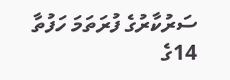ސަރުކާރުގެ ފުރަތަމަ ހަފުތާ 14ގެ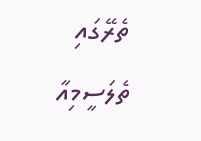ތެރޭގައި ތެލަސީމިއާ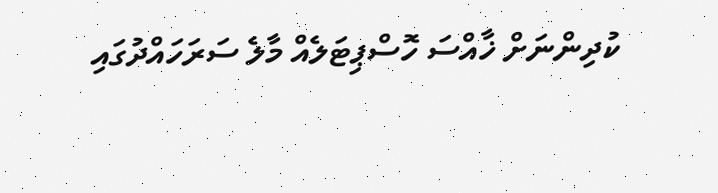ކުދިންނަށް ޚާއްސަ ހޮސްޕިޓަލެއް މާލެ ސަރަހައްދުގައި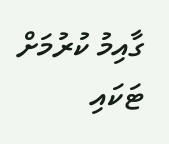ގާއިމު ކުރުމަށް ޓަކައި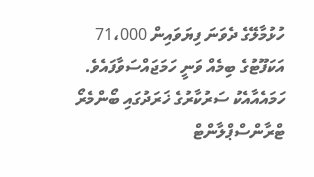ހުޅުމާލޭގެ ދެވަނަ ފިޔަވައިން 71،000 އަކަފޫޓުގެ ބިމެއް ވަނީ ހަމަޖައްސަވާފައެވެ.
ހަމައެއާއެކު ސަރުކާރުގެ ޚަރަދުގައި ބޯންމެރޯ ޓްރާންސްޕްލާންޓް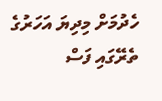ހެދުމަށް މިދިޔަ އަހަރުގެ ތެރޭގައި ފަސް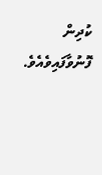ކުދިން ފޮނުވާފައިވެއެވެ.